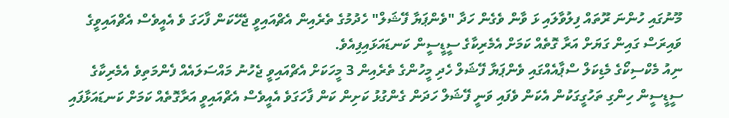މޫނުގައި ހުންނަ ރޫތައް ފިލުވާލައި ޅަ ވާން ވެގެން ހަދާ "ވެންޕަޔާ ފޭޝަލް" ހެދުމުގެ ތެރެއިން އެޗްއައިވީ ޖެހޭކަން ފާހަގަ ވެ އެއީވެސް އެޗްއައިވީގެ ވައިރަސް ގައިން ގަޔަށް އަރާ ގޮތެއް ކަމަށް އެމެރިކާގެ ސީޑީސީން ކަނޑައަޅައިފިއެވެ.
ނިއު މެކްސިކޯގެ މެޑިކަލް ސްޕާއެއްގައި ވެންޕަޔާ ފޭޝަލް ހެދި މީހުންގެ ތެރެއިން 3 މީހަކަށް އެޗްއައިވީ ޖެހުނު މައްސަލައެއް ފެންމަތިވެ އެމެރިކާގެ ސީޑީސީން ހިންގި ތަހުގީގަކުން އެކަން ވެފައި ވަނީ ފޭޝަލް ހަދަން ގެންގުޅު ކަށިން ކަން ފާހަގަވެ އެއީވެސް އެޗްއައިވީ އަރާގޮތެއް ކަމަށް ކަނޑައަޅާފައި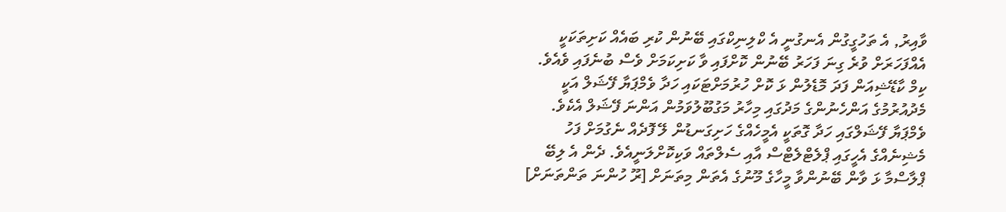ވާއިރު, އެ ތަހުގީގުން އެނގުނީ އެ ކްލިނިކްގައި ބޭނުން ކުރި ބައެއް ކަށިތަކަކީ އެއްފަހަރަށް ވުރެ ގިނަ ފަހަރު ބޭނުން ކޮށްފައި ވާ ކަށިކަމަށް ވެސް ބުނެފައި ވެއެވެ.
ކިމް ކާޑޭޝިއަން ފަދަ މޮޑެލުން ޅަ ކޮށް ހުރުމަށްޓަކައި ހަދާ ވެމްޕަޔާ ފޭޝަލް އަކީ މެދުއުރުމުގެ އަންހެނުންގެ މަދުގައި މިހާރު މަގުބޫލުވަމުން އަންނަ ފޭޝަލް އެކެވެ.
ވެމްޕަޔާ ފޭޝަލްގައި ހަދާ ގޮތަކީ އެމީހެއްގެ ހަށިގަނޑުން ލޭ ފޮދެއް ނެގުމަށް ފަހު މެޝިނެއްގެ އެހީގައި ޕްލެޓްލެޓްސް އާއި ސެލްތައް ވަކިކޮށްލަނީއެވެ. ދެން އެ ލިބޭ ޕްލާސްމާ ޅަ ވާން ބޭނުންވާ މީހާގެ މޫނުގެ އެތަން މިތަނަށް [ރޫ ހުންނަ ތަންތަނަށް]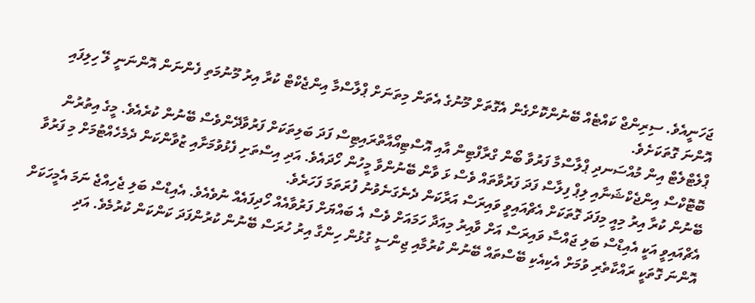ޖަހަނީއެވެ. ސިރިންޖް ކައްޓެއް ބޭނުންކޮށްގެން އެގޮތަށް މޫނުގެ އެތަން މިތަނަށް ޕްލާސްމާ އިންޖެކްޓް ކުރާ އިރު މޫނުމަތި ފެންނަން އޮންނަނީ ލޭ ހިލިފައި އޮންނަ ގޮތަކަށެވެ.
ޕްލެޓްލެޓް އިން މުއްސަނދި ޕްލާސްމާ ފަރުވާ ބޯން ގްރާފްޓިން އާއި އޮސްޓިއޯއާތްރައިޓިސް ފަދަ ބަލިތަކަށް ފަރުވާދޭންވެސް ބޭނުން ކުރެއެވެ. މީގެ އިތުރުން ބޮޓޮކްސް އިންޖެކްޝަނާއި ލިޕް ފިލާސް ފަދަ ފަރުވާތައް ވެސް ޅަ ވާން ބޭނުންވާ މީހުން ހޯދައެވެ. އަދި އިސްތަށި ފެޅުވުމަށާއި ޒުވާންކަން ދެމެހެއްޓުމަށް މި ފަރުވާ ބޭނުން ކުރާ އިރު މިއީ މިފަދަ ގޮތަކަށް އެޗްއައިވީ ވައިރަސް އަރާކަން ދެނެގަނެވުނު ފުރަތަމަ ފަހަރެވެ.
އެޗްއައިވީ އަކީ އެއިޑްސް ބަލި ޖައްސާ ވައިރަސް އަށް ވާއިރު މިއަދާ ހަމައަށް ވެސް އެ ބައްޔަށް ފަރުވާއެއް ހޯދިފައެއް ނުވެއެވެ. އެއިޑްސް ބަލި ޖެހިއްޖެ ނަމަ އެމީހަކަށް އޮންނަ ގޮތަކީ ރައްކާތެރި ވުމަށް އެކިއެކި ބޭސްތައް ބޭނުން ކުރުމާއި ޖިންސީ ގުޅުން ހިންގާ އިރު ހުރަސް ބޭނުން ކުރުންފަދަ ކަންކަން ކުރުމެވެ. އަދި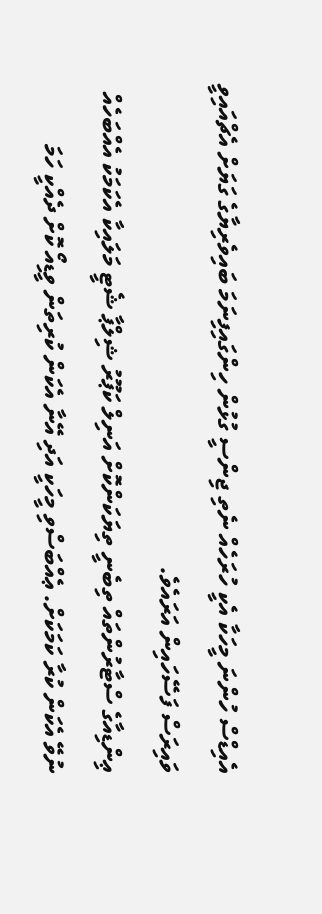އެއިޑްސް ހުންނަ މީހަކާ އެކީ ހުރަހެއް ނެތި ޖިންސީ ގުޅުން ހިންގައިފިނަމަ ބައިވެރިޔާގެ ގަޔަށް އެޗްއައިވީ ވައިރަސް ފަސޭހައިން އަރައެވެ.
ޢިންޑިއާގެ ސްޓާރުންތައް ތިބެނީ ތިޔަކަންކޮށް އަނިލް ކަޕޫރު ޝިލްޕާ ޝެޓީ މަލައިކާ އެކަމަކު އެއްބަހެއް ނުވޭ އެކަން ކުރާ ކަމަކަށް. ޢެއްބަސްވި މީހަކީ އަދި އޭނާ އެކަން ކުރިތަން ވީޑިއޯ ކޮށް ދެއްކީ ހަމަ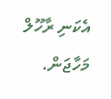އެކަނި ރާހޫލް މަހާޖަން.